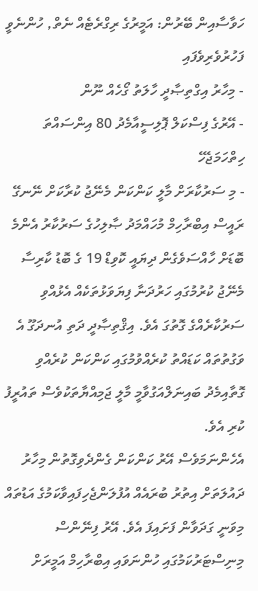ހަވާސާއިން ބޭރުން: އަމީރުގެ ރިގްރެޓެއް ނެތް, ހުންނެވީ ފަހުރުވެރިވެފައި
- މިހާރު އިގްތިޞާދީ ހާލަތު ގޯހެއް ނޫން
- އޭރުގެ ފިސްކަލް ޕޮލިސީއާމެދު 80 އިންސައްތަ ހިތްހަމަޖެހޭ
- މި ސަރުކާރަށް މާލީ ކަންކަން މެނޭޖު ކުރާކަށް ނޭނގޭ
ރައީސް އިބްރާހިމް މުހައްމަދު ޞާލިހުގެ ސަރުކާރު އެންމެ ބޮޑަށް ހާއްސަވެގެން ދިޔައީ ކޮވިޑް 19 ގެ ބޮޑު ކާރިސާ މެނޭޖު ކުރުމުގައި ހަރުދަނާ ފިޔަވަޅުތަކެއް އެޅުއްވި ސަރުކާރެއްގެ ގޮތުގަ އެވެ. އިޤްތިޞާދީ ދަތި އުނދަގޫ އެ ވަގުތުތައް ކަޑައްތު ކުރެއްވުމުގައި ކަންކަން ކުރެއްވި ގޮތާއިމެދު ބައިނަލްއަގުވާމީ މާލީ ޖަމިއްޔާތަކުވެސް ތައުރީފު ކުރި އެވެ.
އެހެންނަމަވެސް އޭރު ކަންކަން ގެންދެވިގޮތުން މިހާރު ދައުލަތަށް އިތުރު ބުރައެއް އުފުލަންޖެހިފައިވާކަމުގެ އަޑުތައް މިވަނީ ގަދަވާން ފަށައިފަ އެވެ. އޭރު ފިނޭންސް މިނިސްޓަރުކަމުގައި ހުންނަވައި އިބްރާހިމް އަމީރަށް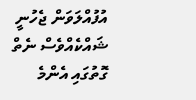އުފުއްލަވަން ޖެހުނީ ޝައްކެއްވެސް ނެތް ގޮތުގައި އެންމެ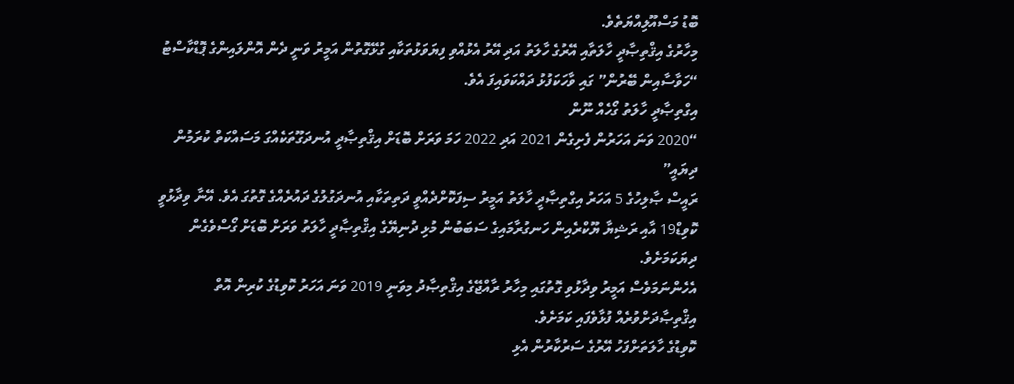ބޮޑު މަސްއޫލިއްޔަތެވެ.
މިހާރުގެ އިޤްތިޞާދީ ހާލަތާއި އޭރުގެ ހާލަތު އަދި އޭރު އެޅުއްވި ފިޔަވަޅުތަކާއި ގުޅޭގޮތުން އަމީރު ވަނީ ދެން އޮންލައިންގެ ޕޮޑްކާސްޓު “ހަވާސާއިން ބޭރުން” ގައި ވާހަކަފުޅު ދައްކަވައިފަ އެވެ.
އިގްތިޞާދީ ހާލަތު ގޯހެއް ނޫން
“2020 ވަނަ އަހަރުން ފެށިގެން 2021 އަދި 2022 ހަމަ ވަރަށް ބޮޑަށް އިޤްތިޞާދީ އުނދަގޫތަކެއްގަ މަސައްކަތް ކުރަމުން ދިޔައީ”
ރައީސް ޞާލިހުގެ 5 އަހަރު އިގްތިޞާދީ ހާލަތު އަމީރު ސިފަކޮށްދެއްވީ ދަތިތަކާއި އުނދަގުލުގެ ދައުރެއްގެ ގޮތުގަ އެވެ. އޭނާ ވިދާޅުވީ ކޮވިޑް19 އާއި ރަޝިޔާ ޔޫކްރެއިން ހަނގުރާމައިގެ ސަބަބުން މުޅި ދުނިޔޭގެ އިޤްތިޞާދީ ހާލަތު ވަރަށް ބޮޑަށް ގޯސްވެގެން ދިޔަކަމަށެވެ.
އެހެންނަމަވެސް އަމީރު ވިދާޅުވި ގޮތުގައި މިހާރު ރާއްޖޭގެ އިޤްތިޞާދު މިވަނީ 2019 ވަނަ އަހަރު ކޮވިޑުގެ ކުރިން އޮތް އިޤްތިޞާދަށްވުރެއް ފުޅާވެފައި ކަމަށެވެ.
ކޮވިޑުގެ ހާލަތަށްފަހު އޭރުގެ ސަރުކާރުން އެޅި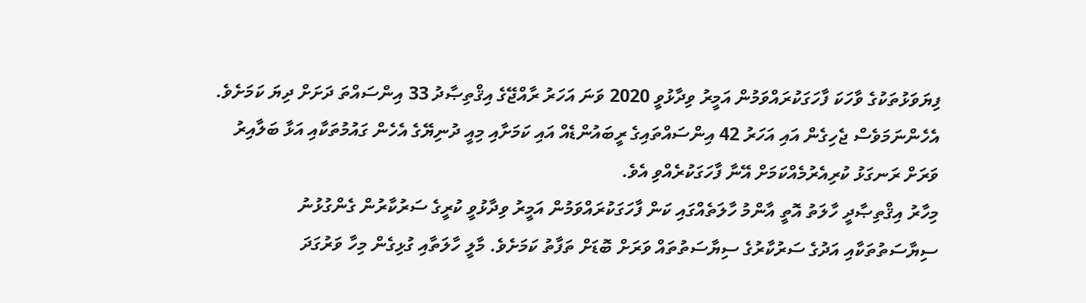ފިޔަވަޅުތަކުގެ ވާހަކަ ފާހަގަކުރައްވަމުން އަމީރު ވިދާޅުވީ 2020 ވަނަ އަހަރު ރާއްޖޭގެ އިޤްތިޞާދު 33 އިންސައްތަ ދަށަށް ދިޔަ ކަމަށެވެ. އެހެންނަމަވެސް ޖެހިގެން އައި އަހަރު 42 އިންސައްތައިގެ ރީބައުންޑެއް އައި ކަމަށާއި މިއީ ދުނިޔޭގެ އެހެން ގައުމުތަކާއި އަޅާ ބަލާއިރު ވަރަށް ރަނގަޅު ކުރިއެރުމެއްކަމަށް އޭނާ ފާހަގަކުރެއްވި އެވެ.
މިހާރު އިޤްތިޞާދީ ހާލަތު އޮތީ އާންމު ހާލަތެއްގައި ކަން ފާހަގަކުރައްވަމުން އަމީރު ވިދާޅުވީ ކުރީގެ ސަރުކާރުން ގެންގުޅުނު ސިޔާސަތުތަކާއި އަދުގެ ސަރުކާރުގެ ސިޔާސަތުތައް ވަރަށް ބޮޑަށް ތަފާތު ކަމަށެވެ. މާލީ ހާލަތާއި ގުޅިގެން މިހާ ވަރުގަދަ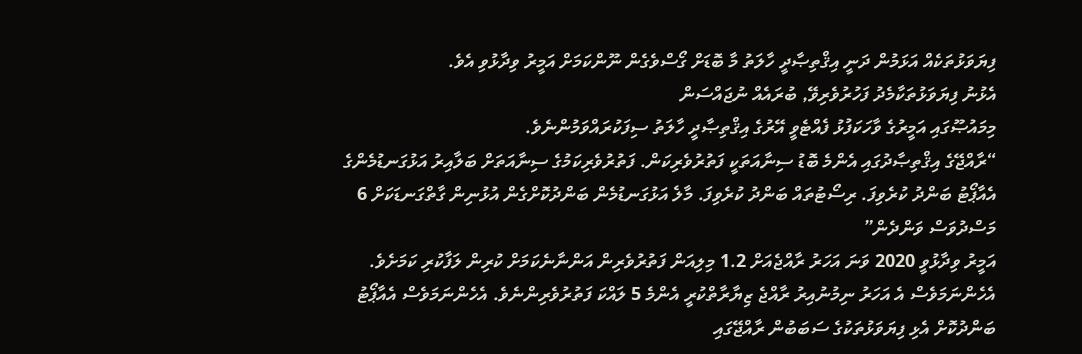ފިޔަވަޅުތަކެއް އަޅަމުން ދަނީ އިޤްތިޞާދީ ހާލަތު މާ ބޮޑަށް ގޯސްވެގެން ނޫންކަމަށް އަމީރު ވިދާޅުވި އެވެ.
އެޅުނު ފިޔަވަޅުތަކާމެދު ފަހުރުވެރިވޭ, ބުރައެއް ނުޖައްސަން
މިމައުޞޫގައި އަމީރުގެ ވާހަކަފުޅު ފެއްޓެވީ އޭރުގެ އިޤްތިޞާދީ ހާލަތު ސިފަކުރައްވަމުންނެވެ.
“ރާއްޖޭގެ އިޤްތިޞާދުގައި އެންމެ ބޮޑު ސިނާއަތަކީ ފަތުރުވެރިކަން. ފަތުރުވެރިކަމުގެ ސިނާއަތަށް ބަލާއިރު އަޅުގަނޑުމެންގެ އެއާޕޯޓު ބަންދު ކުރެވިފަ. ރިސޯޓުތައް ބަންދު ކުރެވިފަ. މާލެ އަޅުގަނޑުމެން ބަންދުކޮށްގެން އުޅުނިން ގާތްގަނޑަކަށް 6 މަސްދުވަސް ވަންދެން”
އަމީރު ވިދާޅުވީ 2020 ވަނަ އަހަރު ރާއްޖެއަށް 1.2 މިލިއަން ފަތުރުވެރިން އަންނާނެކަމަށް ކުރިން ލަފާކުރި ކަމަށެވެ. އެހެންނަމަވެސް އެ އަހަރު ނިމުނުއިރު ރާއްޖެ ޒިޔާރާތްކުރީ އެންމެ 5 ލައްކަ ފަތުރުވެރިންނެވެ. އެހެންނަމަވެސް އެއާޕޯޓު ބަންދުކޮށް އެޅި ފިޔަވަޅުތަކުގެ ސަބަބުން ރާއްޖޭގައި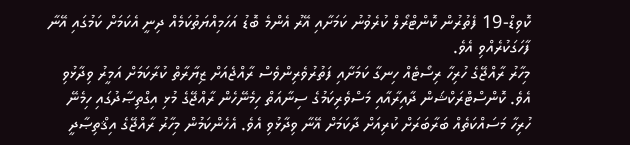ކޮވިޑް-19 ފެތުރުން ކޮންޓްރޯލް ކުރެވުނު ކަމަށާއި އޭރު އެންމެ ބޮޑު އަހަމިއްޔަތުކަމެއް ދިނީ އެކަމަށް ކަމުގައި އޭނާ ފާހަގަކުރެއްވި އެވެ.
މިހާރު ރާއްޖޭގެ ހުރިހާ ރިސޯޓެއް ހިނގާ ކަމަށާއި ފަތުރުވެރިންވެސް ރާއްޖެއަށް ޒިޔާރާތް ކުރާކަމަށް އަމީރު ވިދާޅުވި އެވެ. ކޮންސްޓްރަކްޝަން ދާއިރާއާއި މަސްވެރިކަމުގެ ސިނާއަތް ހިމެނޭހެން ރާއްޖޭގެ މުޅި އިގްތިޞާދުގައި ހިމެނޭ ހުރިހާ މަސައްކަތެއް ބަރާބަރަށް ކުރިއަށް ދާކަމަށް އޭނާ ވިދާޅުވި އެވެ. އެހެންކަމުން މިހާރު ރާއްޖޭގެ އިޤްތިޞާދީ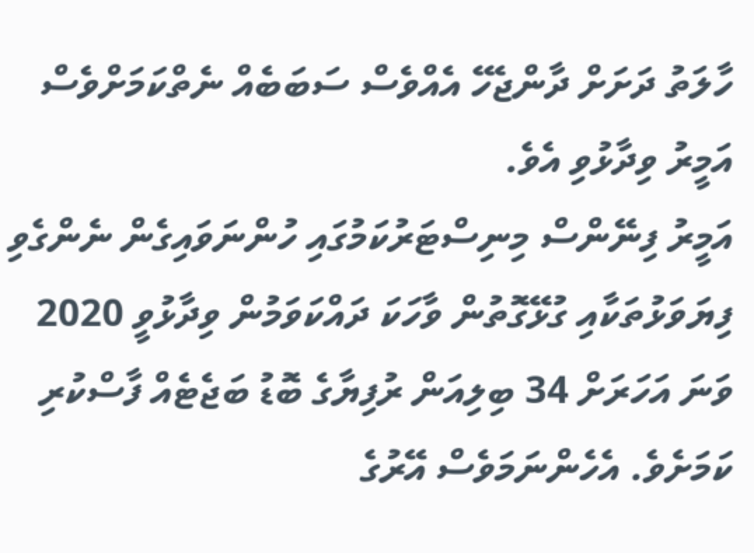ހާލަތު ދަށަށް ދާންޖެހޭ އެއްވެސް ސަބަބެއް ނެތްކަމަށްވެސް އަމީރު ވިދާޅުވި އެވެ.
އަމީރު ފިނޭންސް މިނިސްޓަރުކަމުގައި ހުންނަވައިގެން ނެންގެވި ފިޔަވަޅުތަކާއި ގުޅޭގޮތުން ވާހަކަ ދައްކަވަމުން ވިދާޅުވީ 2020 ވަނަ އަހަރަށް 34 ބިލިއަން ރުފިޔާގެ ބޮޑު ބަޖެޓެއް ފާސްކުރި ކަމަށެވެ. އެހެންނަމަވެސް އޭރުގެ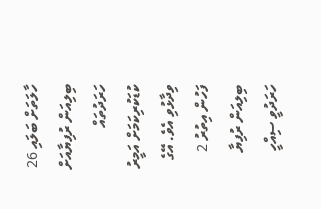ހާލަތަށް ބަލައި 26 ބިލިއަން ރުފިޔާއަށް ހަރަދުތައް ކުޑަކުރިކަމަށް އަމީރު ވިދާޅުވި އެވެ. އޭގެ ފަހުން އިތުރު 2 ބިލިއަން ރުފިޔާ ހަރަދުވީ ސިއްހީ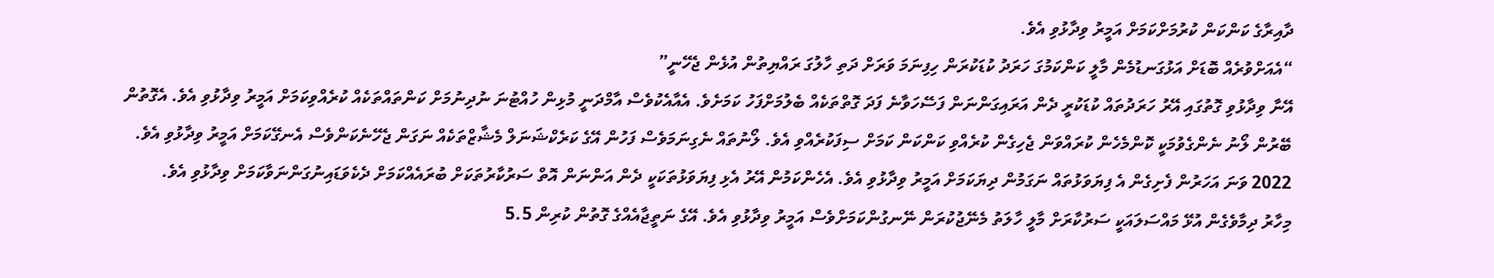ދާއިރާގެ ކަންކަން ކުރުމަށްކަމަށް އަމީރު ވިދާޅުވި އެވެ.
“އެއަށްވުރެއް ބޮޑަށް އަޅުގަނޑުމެން މާލީ ކަންކަމުގަ ހަރަދު ކުޑަކުރަން ހިފިނަމަ ވަރަށް ދަތި ހާލުގަ ރައްޔިތުން އުޅެން ޖެހޭނީ”
އޭނާ ވިދާޅުވި ގޮތުގައި އޭރު ހަރަދުތައް ކުޑަކުރީ ދެން އަރައިގަންނަން ފަސޭހަވާނެ ފަދަ ގޮތްތަކެއް ބެލުމަށްފަހު ކަމަށެވެ. އެއާއެކުވެސް އާމްދަނީ މުޅިން ހުއްޓުނަ ނުދިނުމަށް ކަންތައްތަކެއް ކުރެއްވިކަމަށް އަމީރު ވިދާޅުވި އެވެ. އެގޮތުން ބޭރުން ލޯނު ނެންގެވުމަކީ ކޮންމެހެން ކުރައްވަން ޖެހިގެން ކުރެއްވި ކަންކަން ކަމަށް ސިފަކުރެއްވި އެވެ. ލޯނުތައް ނެގިނަމަވެސް ފަހުން އޭގެ ކަރެކްޝަނަލް މެޝާޒްތަކެއް ނަގަން ޖެހޭނެކަންވެސް އެނގޭކަމަށް އަމީރު ވިދާޅުވި އެވެ.
2022 ވަނަ އަހަރުން ފެށިގެން އެ ފިޔަވަޅުތައް ނަގަމުން ދިޔަކަމަށް އަމީރު ވިދާޅުވި އެވެ. އެހެންކަމުން އޭރު އެޅި ފިޔަވަޅުތަކަކީ ދެން އަންނަން އޮތް ސަރުކާރުތަކަށް ބުރައެއްކަމަށް ދެކެވަޑައިނުގަންނަވާކަމަށް ވިދާޅުވި އެވެ.
މިހާރު ދިމާވެގެން އުޅޭ މައްސަލައަކީ ސަރުކާރަށް މާލީ ހާލަތު މެނޭޖުކުރަން ނޭނގުންކަމަށްވެސް އަމީރު ވިދާޅުވި އެވެ. އޭގެ ނަތީޖާއެއްގެ ގޮތުން ކުރިން 5.5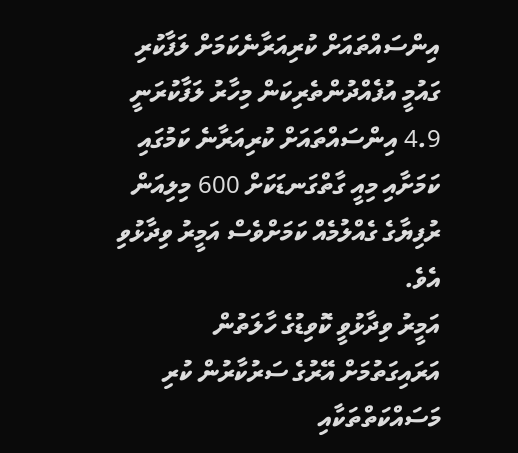އިންސައްތައަށް ކުރިއަރާނެކަމަށް ލަފާކުރި ގައުމީ އުފެއްދުންތެރިކަން މިހާރު ލަފާކުރަނީ 4.9 އިންސައްތައަށް ކުރިއަރާނެ ކަމުގައި ކަމަށާއި މިއީ ގާތްގަނޑަކަށް 600 މިލިއަން ރުފިޔާގެ ގެއްލުމެއް ކަމަށްވެސް އަމީރު ވިދާޅުވި އެވެ.
އަމީރު ވިދާޅުވީ ކޮވިޑުގެ ހާލަތުން އަރައިގަތުމަށް އޭރުގެ ސަރުކާރުން ކުރި މަސައްކަތްތަކާއި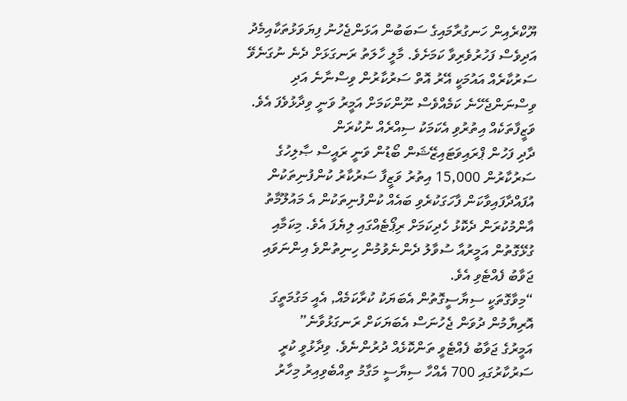ޔޫކްރެއިން ހަނގުރާމައިގެ ސަބަބުން އަޅަންޖެހުނު ފިޔަވަޅުތަކާއިމެދު އަދިވެސް ފަހުރުވެރިވާ ކަމަށެވެ. މާލީ ހާލަތު ރަނގަޅަށް ދެނެ ނުގަނެވޭ ސަރުކާރެއް އައުމަކީ އޭރު އޮތް ސަރުކާރުން ވިސްނާނެ އަދި ވިސްނަންޖެހޭނެ ކަމެއްވެސް ނޫންކަމަށް އަމީރު ވަނީ ވިދާޅުވެފަ އެވެ.
ވަޒީފާތަކެއް އިތުރުވި އެކަމަކު ސިއްރެއް ނުކުރަން
ދާދި ފަހުން ޕްރައިވަޓައިޒޭޝަން ބޯޑުން ވަނީ ރައީސް ޞާލިހުގެ ސަރުކާރުން 15,000 އިތުރު ވަޒީފާ ސަރުކާރު ކުންފުނިތަކުން އުފައްދާފައިވާކަން ފާހަގަކުރެވި ބައެއް ކުންފުނިތަކުން އެ މައުލޫމާތު އާންމުކުރަން ދެކޮޅު ހެދިކަމަށް ރިޕޯޓެއްގައި ލިޔެފަ އެވެ. މިކަމާއި ގުޅޭގޮތުން އަމީރުއާ ސުވާލު ދެންނެވުމުން ހިނިތުންވެ އިންނަވައި ޖަވާބު ފެއްޓެވި އެވެ.
“މިވާގޮތަކީ ސިޔާސީގޮތުން އެބަޔަކު ކުރާކަމެއް, އެއީ މަގުމަތީގަ އޮރިޔާމުން ދުވަން ޖެހުނަސް އެބަޔަކަށް ރަނގަޅުވާނެ”
އަމީރުގެ ޖަވާބު ފެއްޓެވީ ތަންކޮޅެއް ދުރުންނެވެ. ވިދާޅުވީ ކުރީ ސަރުކާރުގައި 700 އެއްހާ ސިޔާސީ މަގާމު ތިއްބެވިއިރު މިހާރު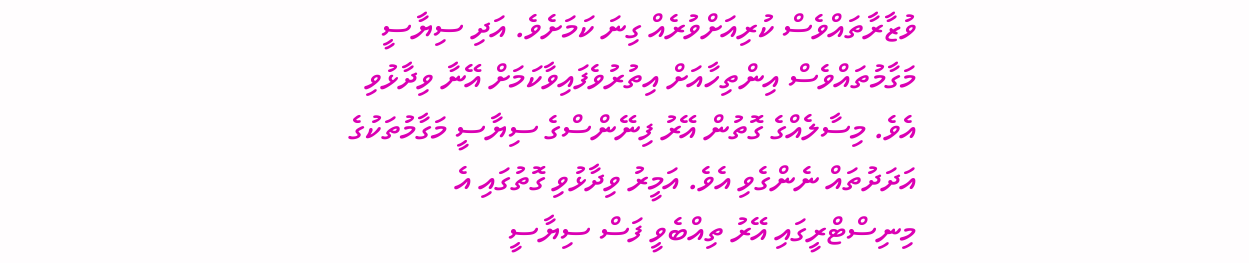ވުޒާރާތައްވެސް ކުރިއަށްވުރެއް ގިނަ ކަމަށެވެ. އަދި ސިޔާސީ މަގާމުތައްވެސް އިންތިހާއަށް އިތުރުވެފައިވާކަމަށް އޭނާ ވިދާޅުވި އެވެ. މިސާލެއްގެ ގޮތުން އޭރު ފިނޭންސްގެ ސިޔާސީ މަގާމުތަކުގެ އަދަދުތައް ނެންގެވި އެވެ. އަމީރު ވިދާޅުވި ގޮތުގައި އެ މިނިސްޓްރީގައި އޭރު ތިއްބެވީ ފަސް ސިޔާސީ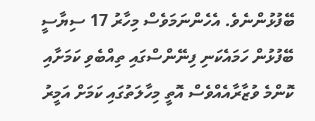ބޭފުޅުންނެވެ. އެހެންނަމަވެސް މިހާރު 17 ސިޔާސީ ބޭފުޅުން ހަމައެކަނި ފިނޭންސްގައި ތިއްބެވި ކަމަށާއި ކޮންމެ ވުޒާރާއެއްވެސް އޮތީ މިހާލަތުގައި ކަމަށް އަމީރު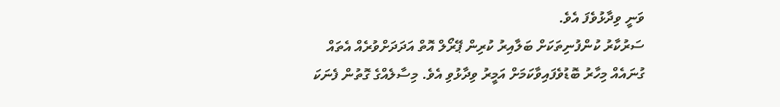ވަނީ ވިދާޅުވެފަ އެވެ.
ސަރުކާރު ކުންފުނިތަކަށް ބަލާއިރު ކުރިން ޕޭރޯލް އޮތް އަދަދަށްވުރެއް އެތައް ގުނައެއް މިހާރު ބޮޑުވެފައިވާކަމަށް އަމީރު ވިދާޅުވި އެވެ. މިސާލެއްގެ ގޮތުން ފެނަކަ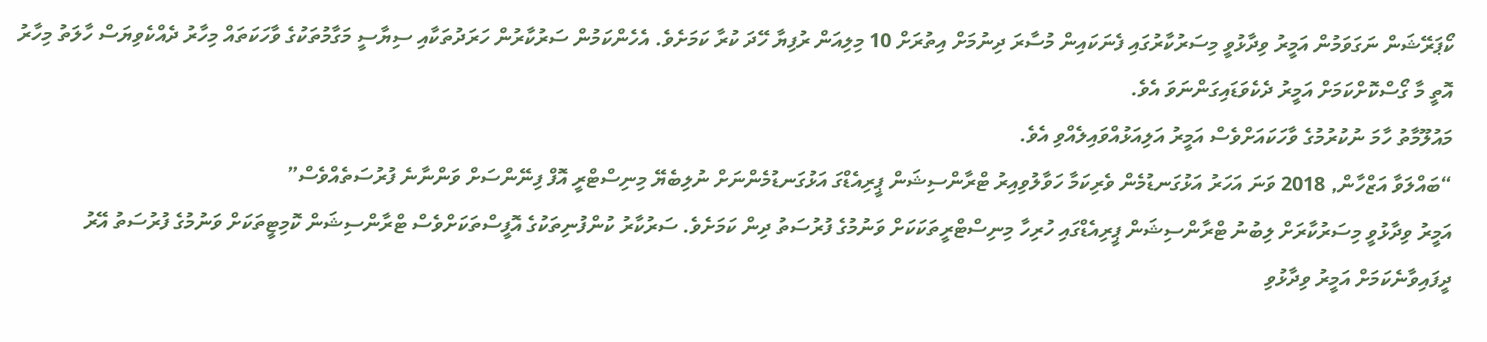ކޯޕަރޭޝަން ނަގަވަމުން އަމީރު ވިދާޅުވީ މިސަރުކާރުގައި ފެނަކައިން މުސާރަ ދިނުމަށް އިތުރަށް 10 މިލިއަން ރުފިޔާ ހޭދަ ކުރާ ކަމަށެވެ. އެހެންކަމުން ސަރުކާރުން ހަރަދުތަކާއި ސިޔާސީ މަގާމުތަކުގެ ވާހަކަތައް މިހާރު ދެއްކެވިޔަސް ހާލަތު މިހާރު އޮތީ މާ ގޯސްކޮށްކަމަށް އަމީރު ދެކެވަޑައިގަންނަވަ އެވެ.
މައުލޫމާތު ހާމަ ނުކުރުމުގެ ވާހަކައަށްވެސް އަމީރު އަލިއަޅުއްވައިލެއްވި އެވެ.
“ބައްލަވާ އަޒްހާން, 2018 ވަނަ އަހަރު އަޅުގަނޑުމެން ވެރިކަމާ ހަވާލުވިއިރު ޓްރާންސިޝަން ޕީރިއެޑްގަ އަޅުގަނޑުމެންނަށް ނުލިބެޔޭ މިނިސްޓްރީ އޮފް ފިނޭންސަށް ވަންނާނެ ފުރުސަތެއްވެސް”
އަމީރު ވިދާޅުވީ މިސަރުކާރަށް ލިބުނު ޓްރާންސިޝަން ޕީރިއެޑްގައި ހުރިހާ މިނިސްޓްރީތަކަކަށް ވަނުމުގެ ފުރުސަތު ދިން ކަމަށެވެ. ސަރުކާރު ކުންފުނިތަކުގެ އޮފީސްތަކަށްވެސް ޓްރާންސިޝަން ކޮމިޓީތަކަށް ވަނުމުގެ ފުރުސަތު އޭރު ދީފައިވާނެކަމަށް އަމީރު ވިދާޅުވި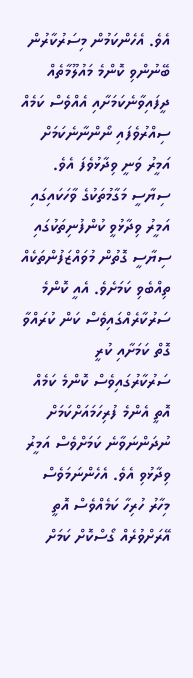އެވެ. އެހެންކަމުން މިސަރުކާރުން ބޭނުންވި ކޮންމެ މައުލޫމާތެއް ދީފައިވާނެކަމަށާއި އެއްވެސް ކަމެއް ސިއްރުވެފައި ނޯންނާނެކަމަށް އަމީރު ވަނީ ވިދާޅުވެފަ އެވެ.
ސިޔާސީ މަގާމުތަކުގެ ވާހަކައިގައި އަމީރު ވިދާޅުވީ ކުންފުނިތަކުގައި ސިޔާސީ ގޮތުން މުވައްޒަފުންތަކެއް ތިއްބެވި ކަމަށެވެ. އެއީ ކޮންމެ ސަރުކާރެއްގައިވެސް ކަން ކުރައްވާ ގޮތް ކަމަށާއި ކުރީ ސަރުކާރުގައިވެސް ކޮންމެ ކަމެއް އޮތީ އެންމެ ފުރިހަމައަށްކަމަށް ނުދަންނަވާނެ ކަމަށްވެސް އަމީރު ވިދާޅުވި އެވެ. އެހެންނަމަވެސް މިހާރު ހުރިހާ ކަމެއްވެސް އޮތީ އޭރަށްވުރެއް ގޯސްކޮށް ކަމަށް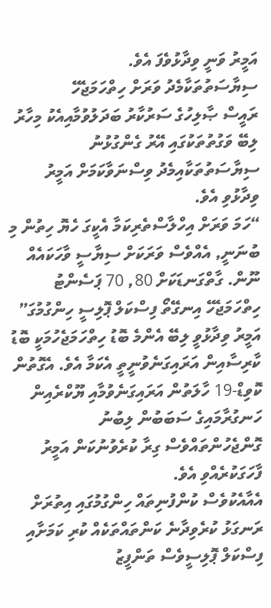އަމީރު ވަނީ ވިދާޅުވެފަ އެވެ.
ސިޔާސަތުތަކާމެދު ވަރަށް ހިތްހަމަޖެހޭ
ރައީސް ޞާލިހުގެ ސަރުކާރު ބަދަލުވުމާއިއެކު މިހާރު ލިބޭ ވަގުތުތަކުގައި އޭރު ގެންގުޅުނު ސިޔާސަތުތަކާއިމެދު ވިސްނަވާކަމަށް އަމީރު ވިދާޅުވި އެވެ.
“ހަމަ ވަރަށް އިހްލާސްތެރިކަމާ އެކީގަ ހެޔޮ ހިތުން މި ބުނަނީ, އެއްވެސް ވަރަކަށް ސިޔާސީ ވާހަކައެއް ނޫން. ގާތްގަނޑަކަށް 80, 70 ޕަސެންޓު ހިތްހަމަޖެހޭ އިނގޭތޯ ފިސްކަލް ޕޮލިސީ ހިންގުމުގަ”
އަމީރު ވިދާޅުވީ ލިބޭ އެންމެ ބޮޑު ހިތްހަމަޖެހުމަކީ ބޮޑު ކާރިސާއިން އަރައިގަނެވުނީތީ އެކަމާ އެވެ. އެގޮތުން ކޮވިޑް-19 ހާލަތުން އަރައިގަނެވުމާއި ޔޫކްރެއިން ހަނގުރާމައިގެ ސަބަބުން ލިބުނު ގޮންޖެހުންތައްވެސް ގިރާ ކުރެވުނުކަން އަމީރު ފާހަގަކުރެއްވި އެވެ.
އެއާއެކުވެސް ކުންފުނިތައް ހިންގުމުގައި އިތުރަށް ރަނގަޅު ކުރެވިދާނެ ކަންތައްތަކެއް ކުރި ކަމަށާއި ފިސްކަލް ޕޮލިސީވެސް ތަންފީޒު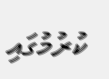ކުރުމުގައި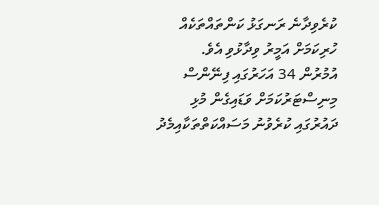ކުރެވިދާނެ ރަނގަޅު ކަންތައްތަކެއް ހުރިކަމަށް އަމީރު ވިދާޅުވި އެވެ.
އުމުރުން 34 އަހަރުގައި ފިނޭންސް މިނިސްޓަރުކަމަށް ވަޑައިގެން މުޅި ދައުރުގައި ކުރެވުނު މަސައްކަތްތަކާއިމެދު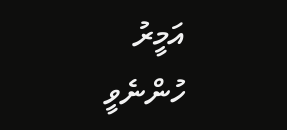އަމީރު ހުންނެވީ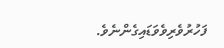ފަހުރުވެރިވެވަޑައިގެންނެވެ.